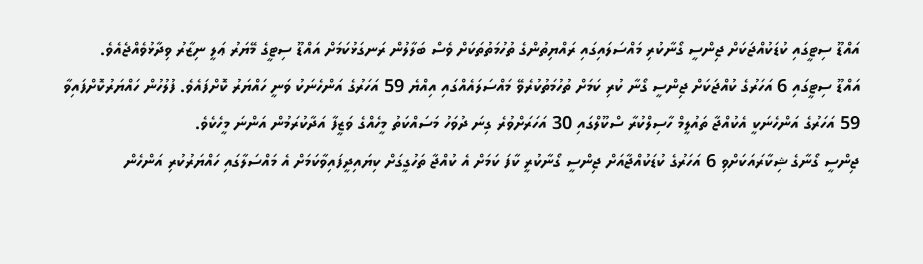އައްޑޫ ސިޓީގައި ކުޑަކުއްޖަކަށް ޖިންސީ ގޯނާކުރި މައްސަލައިގައި ރައްޔިތުންގެ ތުހުމަތުތަކަށް ވެސް ބަލާލުން ރަނގަޅުކަމަށް އައްޑޫ ސިޓީގެ މޭޔަރު ޢަލީ ނިޒާރު ވިދާޅުވެއްޖެއެވެ.
އައްޑޫ ސިޓީގައި 6 އަހަރުގެ ކުއްޖަކަށް ޖިންސީ ގޯނާ ކުރި ކަމަށް ތުހުމަތުކުރެވޭ މައްސަލައެއްގައި އިއްޔެ 59 އަހަރުގެ އަންހެނަކު ވަނީ ހައްޔަރު ކޮށްފައެވެ. ފުލުހުން ހައްޔަރުކޮށްފައިވާ 59 އަހަރުގެ އަންހެނަކީ އެކުއްޖާ ތައުލީމް ހާސިލްކުރާ ސްކޫލްގައި 30 އަހަރަށްވުރެ ގިނަ ދުވަހު މަސައްކަތު މީހެއްގެ ވަޒީފާ އަދާކުރަމުން އަންނަ މީހެކެވެ.
ޖިންސީ ގޯނާގެ ޝިކާރައަކަށްވި 6 އަހަރުގެ ކުޑަކުއްޖާއަށް ޖިންސީ ގޯނާކުރީ ކާފަ ކަމަށް އެ ކުއްޖާ ތަހުގީގަށް ކިޔައިދީފައިވާކަމަށް އެ މައްސަލާގައި ހައްޔަރުކުރި އަންހެން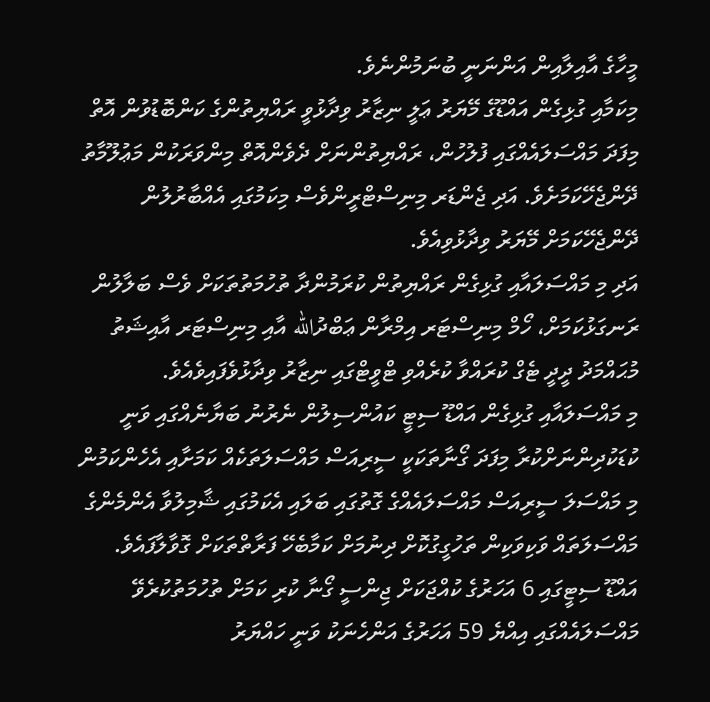މީހާގެ އާއިލާއިން އަންނަނީ ބުނަމުންނެވެ.
މިކަމާއި ގުޅިގެން އައްޑޫގެ މޭޔަރު ޢަލީ ނިޒާރު ވިދާޅުވީ ރައްޔިތުންގެ ކަންބޮޑުވުން އޮތް މިފަދަ މައްސަލައެއްގައި ފުލުހުން، ރައްޔިތުންނަށް ދެވެންއޮތް މިންވަރަކުން މަޢުލޫމާތު ދޭންޖެހޭކަމަށެވެ. އަދި ޖެންޑަރ މިނިސްޓްރީންވެސް މިކަމުގައި އެއްބާރުލުން ދޭންޖެހޭކަމަށް މޭޔަރު ވިދާޅުވިއެވެ.
އަދި މި މައްސަލައާއި ގުޅިގެން ރައްޔިތުން ކުރަމުންދާ ތުހުމަތުތަކަށް ވެސް ބަލާލުން ރަނގަޅުކަމަށް، ހޯމް މިނިސްޓަރ އިމްރާން ޢަބްދުالله އާއި މިނިސްޓަރ އާއިޝަތު މުޙައްމަދު ދީދީ ޓެގް ކުރައްވާ ކުރެއްވި ޓްވީޓްގައި ނިޒާރު ވިދާޅުވެފައިވެއެވެ.
މި މައްސަލައާއި ގުޅިގެން އައްޑޫ ސިޓީ ކައުންސިލުން ނެރުނު ބަޔާނެއްގައި ވަނީ ކުޑަކުދިންނަށްކުރާ މިފަދަ ގޯނާތަކަކީ ސީރިއަސް މައްސަލަތަކެއް ކަމަށާއި އެހެންކަމުން މި މައްސަލަ ސީރިއަސް މައްސަލައެއްގެ ގޮތުގައި ބަލައި އެކަމުގައި ޝާމިލުވާ އެންމެންގެ މައްސަލަތައް ވަކިވަކިން ތަހުގީގުކޮށް ދިނުމަށް ކަމާބެހޭ ފަރާތްތަކަށް ގޮވާލާފައެވެ.
އައްޑޫ ސިޓީގައި 6 އަހަރުގެ ކުއްޖަކަށް ޖިންސީ ގޯނާ ކުރި ކަމަށް ތުހުމަތުކުރެވޭ މައްސަލައެއްގައި އިއްޔެ 59 އަހަރުގެ އަންހެނަކު ވަނީ ހައްޔަރު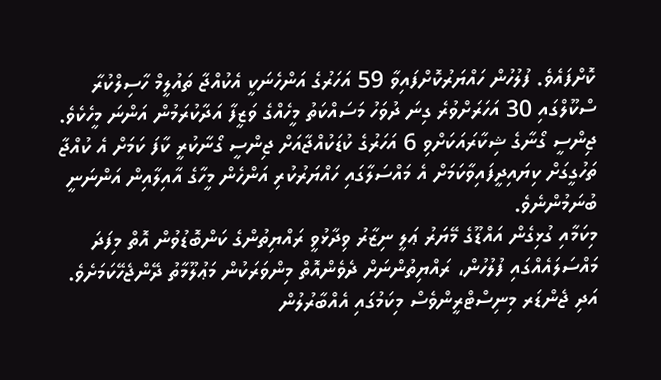ކޮށްފައެވެ. ފުލުހުން ހައްޔަރުކޮށްފައިވާ 59 އަހަރުގެ އަންހެނަކީ އެކުއްޖާ ތައުލީމް ހާސިލްކުރާ ސްކޫލްގައި 30 އަހަރަށްވުރެ ގިނަ ދުވަހު މަސައްކަތު މީހެއްގެ ވަޒީފާ އަދާކުރަމުން އަންނަ މީހެކެވެ.
ޖިންސީ ގޯނާގެ ޝިކާރައަކަށްވި 6 އަހަރުގެ ކުޑަކުއްޖާއަށް ޖިންސީ ގޯނާކުރީ ކާފަ ކަމަށް އެ ކުއްޖާ ތަހުގީގަށް ކިޔައިދީފައިވާކަމަށް އެ މައްސަލާގައި ހައްޔަރުކުރި އަންހެން މީހާގެ އާއިލާއިން އަންނަނީ ބުނަމުންނެވެ.
މިކަމާއި ގުޅިގެން އައްޑޫގެ މޭޔަރު ޢަލީ ނިޒާރު ވިދާޅުވީ ރައްޔިތުންގެ ކަންބޮޑުވުން އޮތް މިފަދަ މައްސަލައެއްގައި ފުލުހުން، ރައްޔިތުންނަށް ދެވެންއޮތް މިންވަރަކުން މަޢުލޫމާތު ދޭންޖެހޭކަމަށެވެ. އަދި ޖެންޑަރ މިނިސްޓްރީންވެސް މިކަމުގައި އެއްބާރުލުން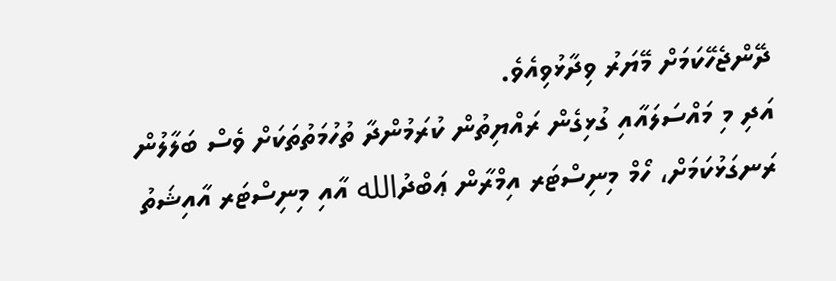ދޭންޖެހޭކަމަށް މޭޔަރު ވިދާޅުވިއެވެ.
އަދި މި މައްސަލައާއި ގުޅިގެން ރައްޔިތުން ކުރަމުންދާ ތުހުމަތުތަކަށް ވެސް ބަލާލުން ރަނގަޅުކަމަށް، ހޯމް މިނިސްޓަރ އިމްރާން ޢަބްދުالله އާއި މިނިސްޓަރ އާއިޝަތު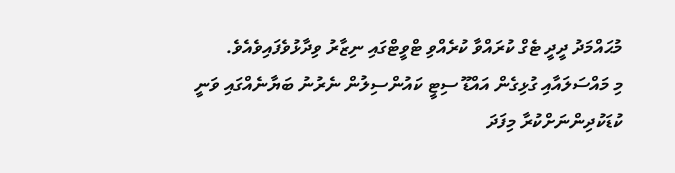މުޙައްމަދު ދީދީ ޓެގް ކުރައްވާ ކުރެއްވި ޓްވީޓްގައި ނިޒާރު ވިދާޅުވެފައިވެއެވެ.
މި މައްސަލައާއި ގުޅިގެން އައްޑޫ ސިޓީ ކައުންސިލުން ނެރުނު ބަޔާނެއްގައި ވަނީ ކުޑަކުދިންނަށްކުރާ މިފަދަ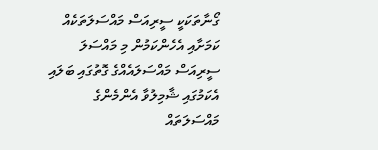ގޯނާތަކަކީ ސީރިއަސް މައްސަލަތަކެއް ކަމަށާއި އެހެންކަމުން މި މައްސަލަ ސީރިއަސް މައްސަލައެއްގެ ގޮތުގައި ބަލައި އެކަމުގައި ޝާމިލުވާ އެންމެންގެ މައްސަލަތައް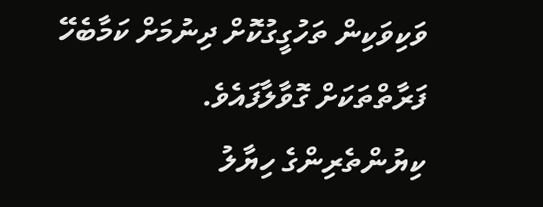ވަކިވަކިން ތަހުގީގުކޮށް ދިނުމަށް ކަމާބެހޭ ފަރާތްތަކަށް ގޮވާލާފައެވެ.
ކިޔުންތެރިންގެ ހިޔާލު